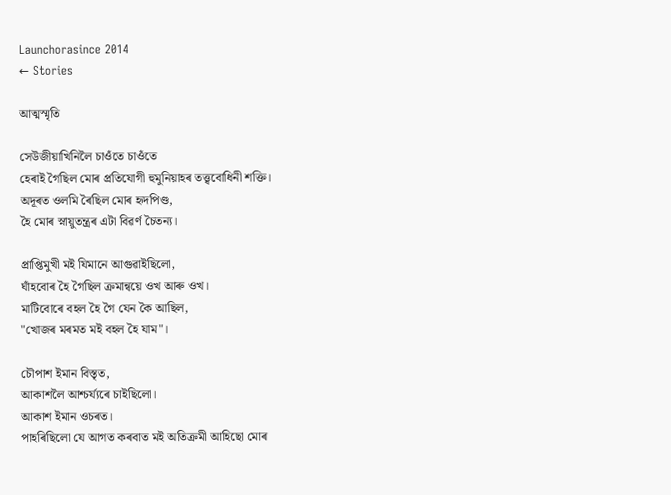Launchorasince 2014
← Stories

আত্মস্মৃতি

সেউজীয়াখিনিলৈ চাওঁতে চাওঁতে
হেৰাই গৈছিল মোৰ প্ৰতিযোগী হুমুনিয়াহৰ তত্ত্ববোধিনী শক্তি।
অদূৰত ওলমি ৰৈছিল মোৰ হৃদপিণ্ড,
হৈ মোৰ স্নায়ুতন্ত্ৰৰ এটা বিৱৰ্ণ চৈতন্য।

প্ৰাপ্তিমুখী মই যিমানে আগুৱাইছিলো,
ঘাঁহবোৰ হৈ গৈছিল ক্ৰমান্বয়ে ওখ আৰু ওখ।
মাটিবোৰে বহল হৈ গৈ যেন কৈ আছিল,
"খোজৰ মৰমত মই বহল হৈ যাম"।

চৌপাশ ইমান বিস্তৃত,
আকাশলৈ আশ্চৰ্য্যৰে চাইছিলো।
আকাশ ইমান ওচৰত।
পাহৰিছিলো যে আগত কৰবাত মই অতিক্ৰমী আহিছো মোৰ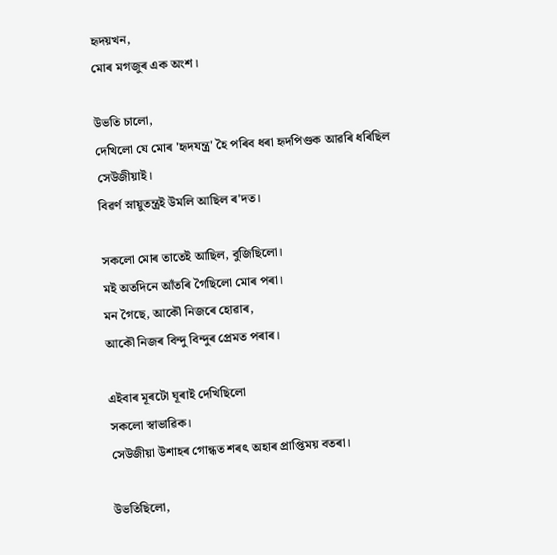হৃদয়খন,
মোৰ মগজুৰ এক অংশ।

উভতি চালো,
দেখিলো যে মোৰ 'হৃদযন্ত্ৰ' হৈ পৰিব ধৰা হৃদপিণ্ডক আৱৰি ধৰিছিল সেউজীয়াই।
বিৱৰ্ণ স্নায়ুতন্ত্রই উমলি আছিল ৰ'দত।

সকলো মোৰ তাতেই আছিল, বুজিছিলো।
মই অতদিনে আঁতৰি গৈছিলো মোৰ পৰা।
মন গৈছে, আকৌ নিজৰে হোৱাৰ,
আকৌ নিজৰ বিন্দু বিন্দুৰ প্ৰেমত পৰাৰ।

এইবাৰ মূৰটো ঘূৰাই দেখিছিলো
সকলো স্বাভাৱিক।
সেউজীয়া উশাহৰ গোন্ধত শৰৎ অহাৰ প্ৰাপ্তিময় বতৰা।

উভতিছিলো,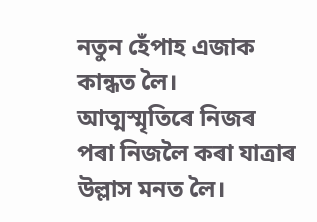নতুন হেঁপাহ এজাক কান্ধত লৈ।
আত্মস্মৃতিৰে নিজৰ পৰা নিজলৈ কৰা যাত্ৰাৰ  উল্লাস মনত লৈ।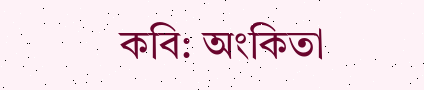কবি: অংকিতা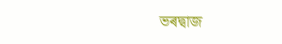ভৰদ্বাজ